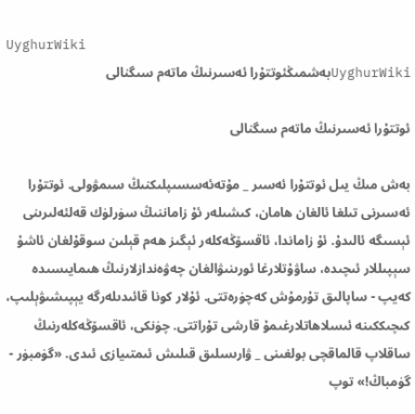UyghurWiki
UyghurWikiبەشمىڭئوتتۇرا ئەسىرنىڭ ماتەم سىگنالى

ئوتتۇرا ئەسىرنىڭ ماتەم سىگنالى

بەش مىڭ يىل ئوتتۇرا ئەسىر _ مۇتەئەسسىپلىكنىڭ سىمۋولى. ئوتتۇرا ئەسىرنى تىلغا ئالغان ھامان، كىشىلەر ئۇ زاماننىڭ سۈرلۈك قەلئەلىرىنى ئېسىگە ئالىدۇ. ئۇ زاماندا، ئاقسۆڭەكلەر ئېگىز ھەم قېلىن سوقۇلغان ئاشۇ سېپىللار ئىچىدە، ساۋۇتلارغا ئورىنىۋالغان چەۋەندازلارنىڭ ھىمايىسىدە كەيپ - ساپالىق تۇرمۇش كەچۈرەتتى. ئۇلار كونا قائىدىلەرگە يېپىشىۋېلىپ، كىچىككىنە ئىسلاھاتلارغىمۇ قارشى تۇراتتى. چۈنكى، ئاقسۆڭەكلەرنىڭ ساقلاپ قالماقچى بولغىنى _ ۋارىسلىق قىلىش ئىمتىيازى ئىدى. «گۈمبۈر - گۈمباڭ!» توپ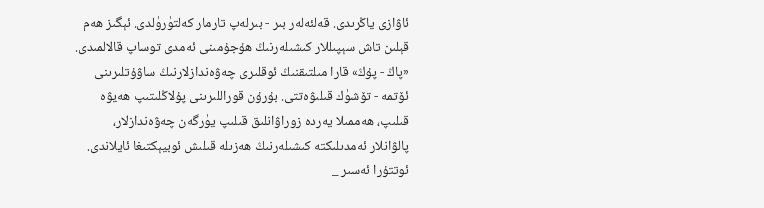ئاۋازى ياڭرىدى. قەلئەلەر بىر - بىرلەپ تارمار كەلتۈرۈلدى. ئېگىز ھەم قېلىن تاش سېپىللار كىشىلەرنىڭ ھۇجۇمىنى ئەمدى توساپ قالالمىدى. «پاڭ - پۇڭ» قارا مىلتىقنىڭ ئوقلىرى چەۋەندازلارنىڭ ساۋۇتلىرىنى ئۆتمە - تۆشۈك قىلىۋەتتى. بۇرۇن قوراللىرىنى پۇلاڭلىتىپ ھەيۋە قىلىپ، ھەممىلا يەردە زوراۋانلىق قىلىپ يۈرگەن چەۋەندازلار، پالۋانلار ئەمدىلىكتە كىشىلەرنىڭ ھەزىلە قىلىش ئوبيېكتىغا ئايلاندى. ئوتتۇرا ئەسىر _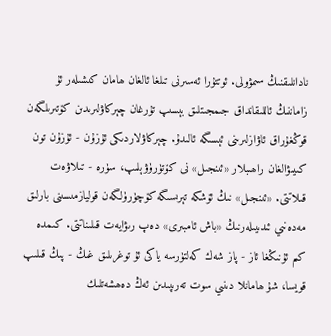نادانلىقنىڭ سىمۋولى. ئوتتۇرا ئەسىرنى تىلغا ئالغان ھامان كىشىلەر ئۇ زاماننىڭ ئاللىقانداق جىمجىتلىق بېسىپ تۇرغان چېركاۋلىرىدىن كۆتىرىلگەن قوڭغۇراق ئاۋازلىرىنى ئېسىگە ئالىدۇ. چېركاۋلاردىكى ئۇزۇن - ئۇزۇن تون كىيىۋالغان راھىبلار «ئىنجىل» نى كۆتۈرۈۋېلىپ، سۈرە - تىلاۋەت قىلاتتى. «ئىنجىل» نىڭ ئۆشكە تېرىسىگە كۆچۈرۈلگەن قوليازمىسىنى بارلىق مەدەنىي ئىدىيىلەرنىڭ «باش ئامبىرى» دەپ رىۋايەت قىلىناتتى. كىمدە كىم ئۇنىڭغا ئاز - پاز شەك كەلتۈرسە ياكى ئۇ توغرىلىق غىڭ - پىڭ قىلىپ قويسا، شۇ ھامانلا دىنىي سوت تەرىپىدىن ئەڭ دەھشەتلىك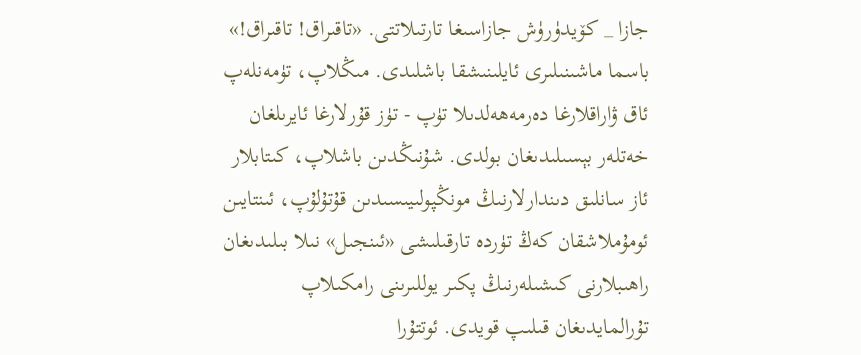جازا _ كۆيدۈرۈش جازاسىغا تارتىلاتتى. «تاقىراق! تاقىراق!» باسما ماشىنىلىرى ئايلىنىشقا باشلىدى. مىڭلاپ، تۈمەنلەپ ئاق ۋاراقلارغا دەرمەھەلدىلا تۈپ - تۈز قۇرلارغا ئايرىلغان خەتلەر بېسىلىدىغان بولدى. شۇنىڭدىن باشلاپ، كىتابلار ئاز سانلىق دىندارلارنىڭ مونڭپولىيىسىدىن قۇتۇلۇپ، ئىنتايىن ئومۇملاشقان كەڭ تۈردە تارقىلىشى «ئىنجىل» نىلا بىلىدىغان راھىبلارنى كىشىلەرنىڭ پكىر يوللىرىنى رامكىلاپ تۇرالمايدىغان قىلىپ قويدى. ئوتتۇرا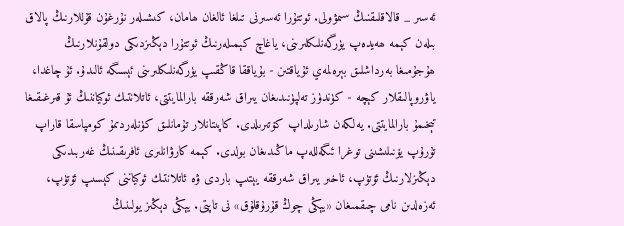ئەسىر _ قالاقلىقنىڭ سىمۋولى. ئوتتۇرا ئەسىرنى تىلغا ئالغان ھامان، كىشىلەر نۇرغۇن قۇللارنىڭ پالاق بىلەن كېمە ھەيدەپ يۈرگەنلىكلىرىنى، ياغاچ كېمىلەرنىڭ ئوتتۇرا دېڭىزدىكى دولقۇنلارنىڭ ھۇجۇمىغا بەرداشلىق بېرەلمەي ئۇياقتىن - بۇياققا قاڭقىپ يۈرگەنلىكلىرىنى ئېسىگە ئالىدۇ. ئۇ چاغدا، ياۋروپالىقلار كېچە - كۈندۈز تەلپۈنىدىغان يىراق شەرققە بارالمايتتى، ئاتلانتىك ئوكياننىڭ ئۇ قىرغىقىغا تېخىمۇ بارالمايتتى. يەلكەن شارىلداپ كۆتىرىلدى. كاپىتانلار تۇمانلىق كۈنلەردىمۇ كومپاسقا قاراپ تۇرۇپ يۆنىلىشىنى توغرا ئىگەللەپ ماڭىدىغان بولدى. كېمە كارۋانلىرى ئافرىقىنىڭ غەربىدىكى دېڭىزلارنىڭ ئۆتۈپ، ئاخىر يىراق شەرققە يېتىپ باردى ۋە ئاتلانتىك ئوكياننى كېسىپ ئۆتۈپ، ئەزەلدىن نامى چىقمىغان «يېڭى چوڭ قۇرۇقلۇق» نى تاپتى. يېڭى دېڭىز يولىنىڭ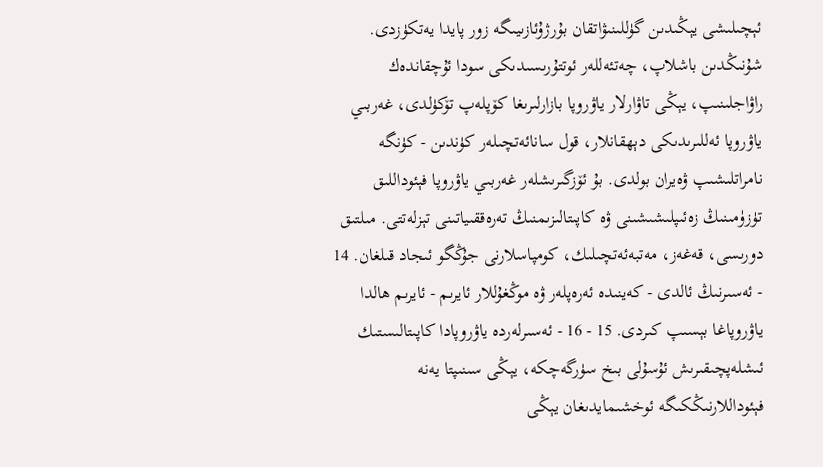ئېچىلىشى يېڭىدىن گۈللىنىۋاتقان بۇرژۇئازىيىگە زور پايدا يەتكۈزدى. شۇنىڭدىن باشلاپ، چەتئەللەر ئوتتۇرىسىدىكى سودا ئۇچقاندەك راۋاجلىنىپ، يېڭى تاۋارلار ياۋروپا بازارلىرىغا كۆپلەپ تۆكۈلدى، غەربىي ياۋروپا ئەللىرىدىكى دېھقانلار، قول سانائەتچىلەر كۈندىن - كۈنگە نامراتلىشىپ ۋەيران بولدى. بۇ ئۆزگىرىشلەر غەربىي ياۋروپا فېئوداللىق تۈزۈمىنىڭ زەئىپلىشىشىنى ۋە كاپىتالىزىمنىڭ تەرەققىياتىنى تېزلەتتى. مىلتىق دورىسى، قەغەز، مەتبەئەتچىلىك، كومپاسلارنى جۇڭگو ئىجاد قىلغان. 14 - ئەسىرنىڭ ئالدى - كەينىدە ئەرەپلەر ۋە موڭغۇللار ئايرىم - ئايرىم ھالدا ياۋروپاغا بېسىپ كىردى. 15 - 16 - ئەسىرلەردە ياۋروپادا كاپىتالىستىك ئىشلەپچىقىرىش ئۇسۇلى بىخ سۈرگەچكە، يېڭى سىنىپتا يەنە فېئوداللارنىڭكىگە ئوخشىمايدىغان يېڭى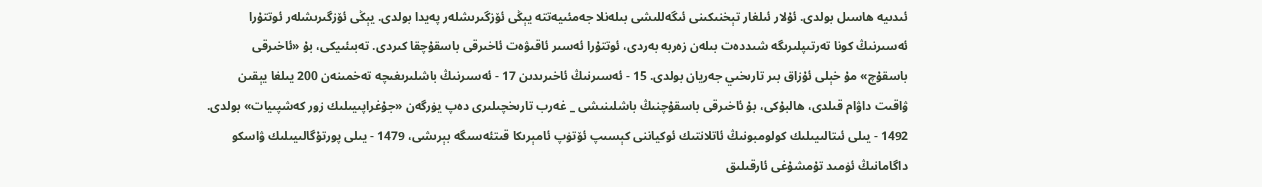ئىدىيە ھاسىل بولدى. ئۇلار ئىلغار تېخنىكىنى ئىگەللىشى بىلەنلا جەمئىيەتتە يېڭى ئۆزگىرىشلەر پەيدا بولدى. يېڭى ئۆزگىرىشلەر ئوتتۇرا ئەسىرنىڭ كونا تەرتىپلىرىگە شىددەت بىلەن زەربە بەردى، ئوتتۇرا ئەسىر ئاقىۋەت ئاخىرقى باسقۇچقا كىردى. تەبىئىيكى، بۇ «ئاخىرقى باسقۇچ» مۇ خېلى ئۇزاق بىر تارىخىي جەريان بولدى. 15 - ئەسىرنىڭ ئاخىرىدىن 17 - ئەسىرنىڭ باشلىرىغىچە تەخمىنەن 200 يىلغا يېقىن ۋاقىت داۋام قىلدى، ھالبۇكى، بۇ ئاخىرقى باسقۇچنىڭ باشلىنىشى _ غەرب تارىخچىلىرى دەپ يۈرگەن «جۇغراپىيىلىك زور كەشپىيات» بولدى. 1492 - يىلى ئىتالىيىلىك كولومبونىڭ ئاتلانتىك ئوكياننى كېسىپ ئۆتۈپ ئامېرىكا قىتئەسىگە بېرىشى، 1479 - يىلى پورتۇگالىيىلىك ۋاسكو داگامانىڭ ئۈمىد تۇمشۇغى ئارقىلىق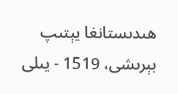ھىدىستانغا يېتىپ بېرىشى، 1519 - يىلى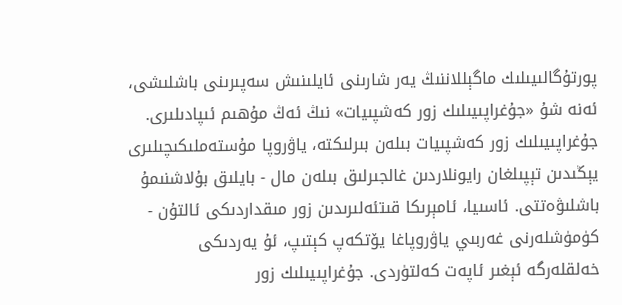پورتۇگالىيىلىك ماگېللاننىڭ يەر شارىنى ئايلىنىش سەپىرىنى باشلىشى، ئەنە شۇ «جۇغراپىيىلىك زور كەشپىيات» نىڭ ئەڭ مۇھىم ئىپادىلىرى. جۇغراپىيىلىك زور كەشپىيات بىلەن بىرلىكتە، ياۋروپا مۇستەملىكىچىلىرى يېڭىدىن تېپىلغان رايونلاردىن غالجىرلىق بىلەن مال - بايلىق بۇلاشنىمۇ باشلىۋەتتى. ئاسىيا، ئامېرىكا قىتئەلىرىدىن زور مىقداردىكى ئالتۇن - كۈمۈشلەرنى غەربىي ياۋروپاغا يۆتكەپ كېتىپ، ئۇ يەردىكى خەلقلەرگە ئېغىر ئاپەت كەلتۈردى. جۇغراپىيىلىك زور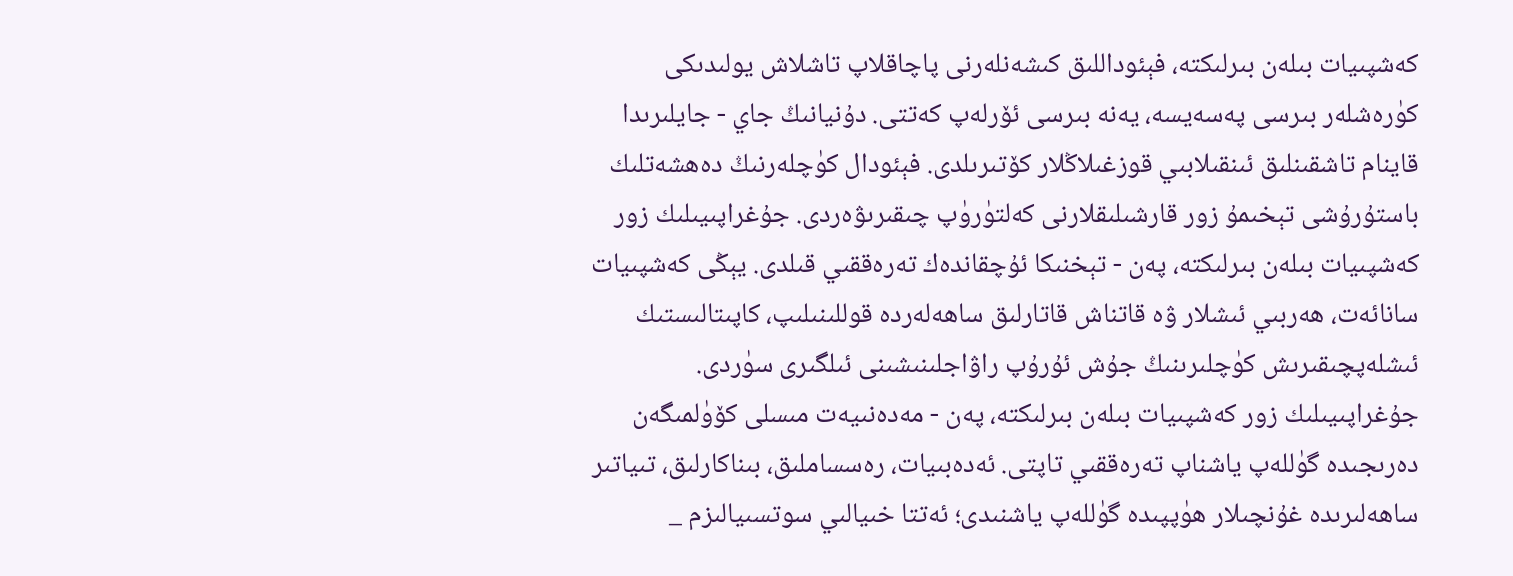كەشپىيات بىلەن بىرلىكتە، فېئوداللىق كىشەنلەرنى پاچاقلاپ تاشلاش يولىدىكى كۈرەشلەر بىرسى پەسەيسە، يەنە بىرسى ئۆرلەپ كەتتى. دۇنيانىڭ جاي - جايلىرىدا قاينام تاشقىنلىق ئىنقىلابىي قوزغىلاڭلار كۆتىرىلدى. فېئودال كۈچلەرنىڭ دەھشەتلىك باستۇرۇشى تېخىمۇ زور قارشىلىقلارنى كەلتۈرۈپ چىقىرىۋەردى. جۇغراپىيىلىك زور كەشپىيات بىلەن بىرلىكتە، پەن - تېخنىكا ئۇچقاندەك تەرەققىي قىلدى. يېڭى كەشپىيات سانائەت، ھەربىي ئىشلار ۋە قاتناش قاتارلىق ساھەلەردە قوللىنىلىپ، كاپىتالىستىك ئىشلەپچىقىرىش كۈچلىرىنىڭ جۇش ئۇرۇپ راۋاجلىنىشىنى ئىلگىرى سۈردى. جۇغراپىيىلىك زور كەشپىيات بىلەن بىرلىكتە، پەن - مەدەنىيەت مىسلى كۆۈلمىگەن دەرىجىدە گۈللەپ ياشناپ تەرەققىي تاپتى. ئەدەبىيات، رەسساملىق، بىناكارلىق، تىياتىر ساھەلىرىدە غۇنچىلار ھۈپپىدە گۈللەپ ياشنىدى؛ ئەتتا خىيالىي سوتسىيالىزم _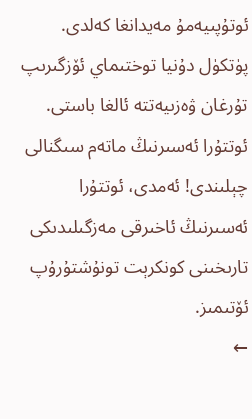ئوتۇپىيەمۇ مەيدانغا كەلدى. پۈتكۈل دۇنيا توختىماي ئۆزگىرىپ تۇرغان ۋەزىيەتتە ئالغا باستى. ئوتتۇرا ئەسىرنىڭ ماتەم سىگنالى چېلىندى! ئەمدى، ئوتتۇرا ئەسىرنىڭ ئاخىرقى مەزگىلىدىكى تارىخىنى كونكرېت تونۇشتۇرۇپ ئۆتىمىز.
←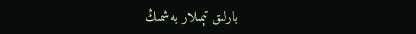بارلىق تېمىلار بەشمىڭ